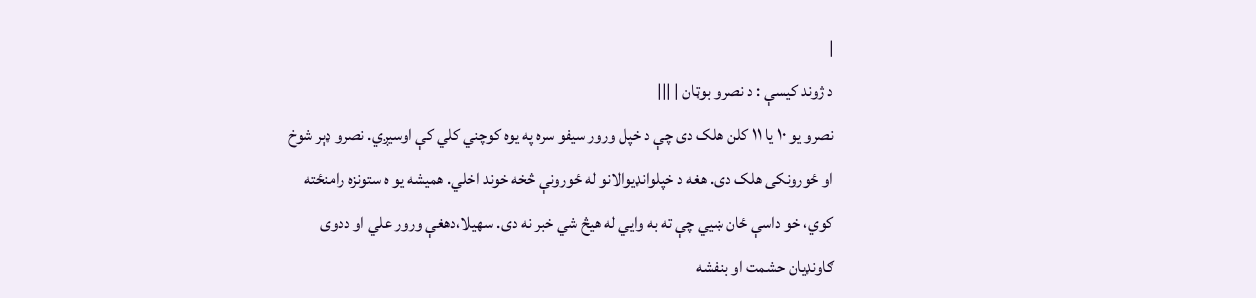|
د ژوند کيسې : د نصرو بوټان | |||
نصرو يو ١٠ يا ١١ کلن هلک دى چې د خپل ورور سيفو سره په يوه کوچني کلي کې اوسيږي. نصرو ډېر شوخ او ځورونکى هلک دى. هغه د خپلوانډيوالانو له ځورونې څخه خوند اخلي. هميشه يو ه ستونزه رامنځته کوي، خو داسې ځان ښيي چې ته به وايي له هيڅ شي خبر نه دى. سهيلا،دهغې ورور علي او ددوى ګاونډيان حشمت او بنفشه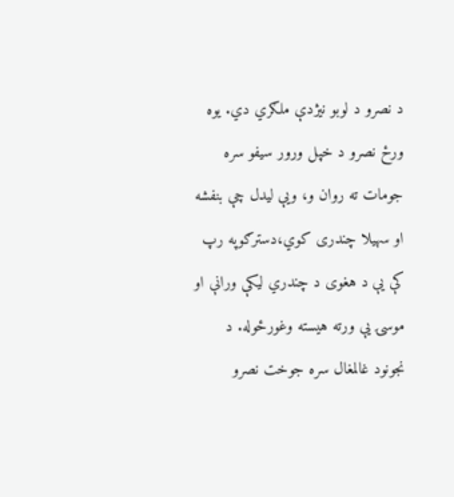د نصرو د لوبو نيژدې ملګري دي. يوه ورځ نصرو د خپل ورور سيفو سره جومات ته روان و، ويې ليدل چې بنفشه او سهيلا چندرى کوي،دسترګوپه رپ کې يې د هغوى د چندري ليکې ورانې او موسۍ يې ورته هيسته وغورځوله. د نجونود غالمغال سره جوخت نصرو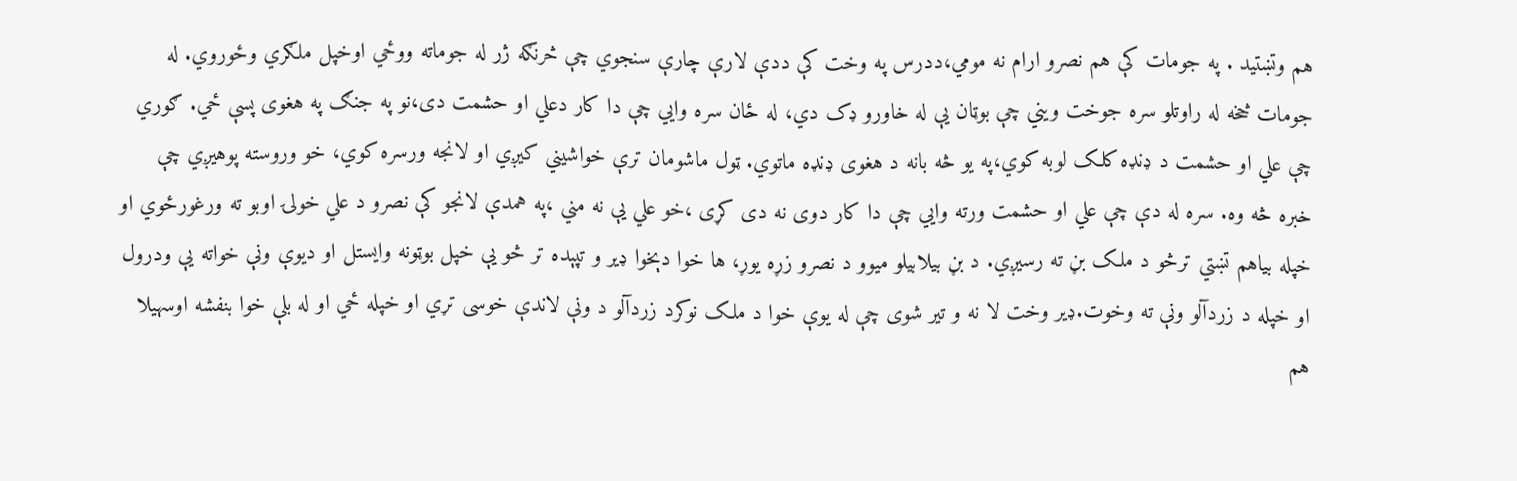هم وتښتيد . په جومات کې هم نصرو ارام نه مومي،ددرس په وخت کې ددې لارې چارې سنجوي چې څرنګه ژر له جوماته ووځي اوخپل ملګري وځوروي. له جومات څخه له راوتلو سره جوخت ويني چې بوټان يې له خاورو ډک دي، له ځان سره وايي چې دا کار دعلي او حشمت دى،نو په جنګ په هغوى پسې ځي. ګوري چې علي او حشمت د ډنډه کلک لوبه کوي،په يو څه بانه د هغوى ډنډه ماتوي. ټول ماشومان ترې خواشيني کيږي او لانجه ورسره کوي، خو وروسته پوهيږي چې خبره څه وه. سره له دې چې علي او حشمت ورته وايي چې دا کار دوى نه دى کړى ،خو علي يې نه مني ،په همدې لانجو کې نصرو د علي خولۍ اوبو ته ورغورځوي او خپله بياهم تښتي ترڅو د ملک بڼ ته رسيږي. د بڼ بيلابيلو ميوو د نصرو زړه يوړ، ها خوا دېخوا ډير و تپېده تر څو يې خپل بوټونه وايستل او ديوې ونې خواته يې ودرول او خپله د زردآلو ونې ته وخوت.ډير وخت لا نه و تير شوى چې له يوې خوا د ملک نوکرد زردآلو د ونې لاندې خوسى تړي او خپله ځي او له بلې خوا بنفشه اوسهيلا هم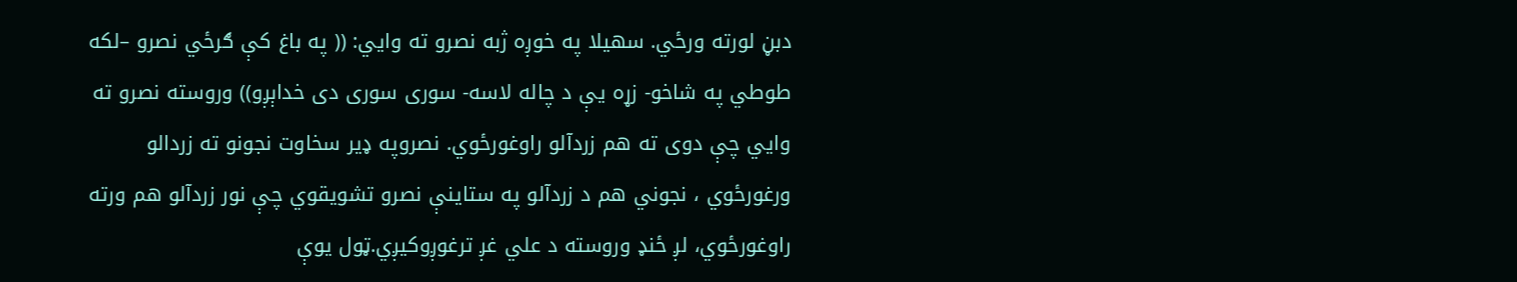دبڼ لورته ورځي. سهيلا په خوږه ژبه نصرو ته وايي: (( په باغ کې ګرځي نصرو –لکه طوطي په شاخو- زړه يې د چاله لاسه- سورى سورى دى خداېږو)) وروسته نصرو ته وايي چې دوى ته هم زردآلو راوغورځوي. نصروپه ډير سخاوت نجونو ته زردالو ورغورځوي ، نجوني هم د زردآلو په ستاينې نصرو تشويقوي چې نور زردآلو هم ورته راوغورځوي، لږ ځنډ وروسته د علي غږ ترغوږوکيږي.ټول يوې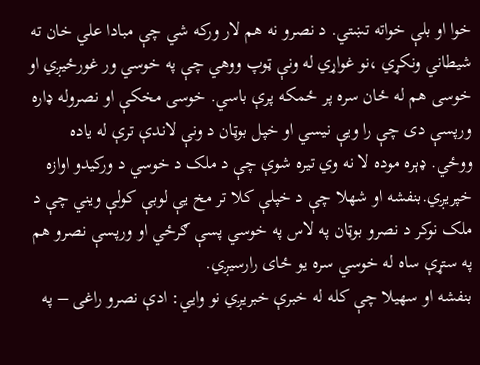خوا او بلې خواته تښتي. د نصرو نه هم لار ورکه شي چې مبادا علي خان ته شيطاني ونکړي ،نو غواړي له ونې ټوپ ووهي چې په خوسي ور غورځيږي او خوسى هم له ځان سره پر ځمکه پرې باسي. خوسى مخکې او نصروله ډاره ورپسې دى چې را ويې نيسي او خپل بوټان د ونې لاندې ترې له ياده ووځي. ډېره موده لا نه وي تيره شوې چې د ملک د خوسي د ورکيدو اوازه خپريږي.بنفشه او شهلا چې د خپلې کلا تر مخ يې لوبې کولې ويني چې د ملک نوکر د نصرو بوټان په لاس په خوسي پسې ګرځي او ورپسې نصرو هم په ستړې ساه له خوسي سره يو ځاى رارسيږي.
بنفشه او سهيلا چې کله له خبرې خبريږي نو وايي: ادې نصرو راغى – په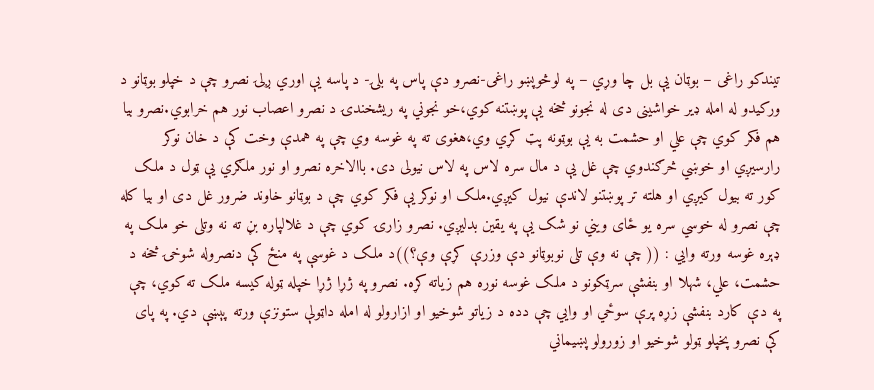تيندکو راغى – بوټان يې بل چا وړي – په لوڅوپښو راغى-نصرو دې پاس په بلۍ- د پاسه يې اوري ږلۍ نصرو چې د خپلو بوټانو د ورکيدو له امله ډير خواشينى دى له نجونو څخه يې پوښتنه کوي،خو نجوني په ريشخندۍ د نصرو اعصاب نور هم خرابوي.نصرو بيا هم فکر کوي چې علي او حشمت به يې بوټونه پټ کړي وي،هغوى ته په غوسه وي چې په همدې وخت کې د خان نوکر رارسيږي او خوښي څرګندوي چې غل يې د مال سره لاس په لاس نيولى دى. باالاخره نصرو او نور ملګري يې ټول د ملک کور ته بيول کيږي او هلته تر پوښتنو لاندې نيول کيږي.ملک او نوکر يې فکر کوي چې د بوټانو خاوند ضرور غل دى او بيا کله چې نصرو له خوسي سره يو ځاى ويني نو شک يې په يقين بدليږي. نصرو زارۍ کوي چې د غلالپاره بڼ ته نه وتلى خو ملک په ډېره غوسه ورته وايي : (( چې نه وې تلى نوبوټانو دې وزرې کړې وې؟))د ملک د غوسې په منځ کې دنصروله شوخۍ څخه د حشمت، علي، شهلا او بنفشې سرټکونو د ملک غوسه نوره هم زياته کړه. نصرو په ژړا ژړا خپله ټوله کيسه ملک ته کوي، چې په دې کارد بنفشې زړه پرې سوځي او وايي چې دده د زياتو شوخيو او ازارولو له امله داټولې ستونزې ورته پېښې دي. په پاى کې نصرو پخپلو ټولو شوخيو او زورولو پښيماني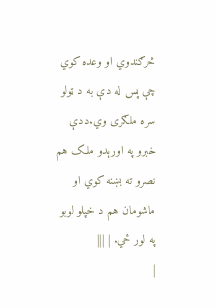څرګندوي او وعده کوي چې پس له دې به د ټولو سره ملګرى وي.ددې خبرو په اورېدو ملک هم نصرو ته بښنه کوي او ماشومان هم د خپلو لوبو په لور ځي. | |||
|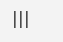|||